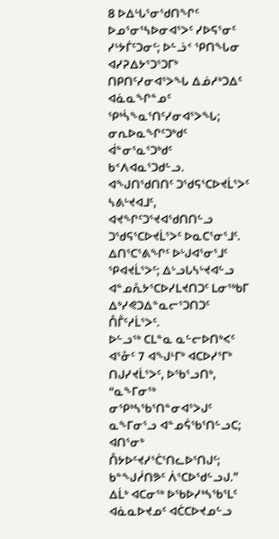8 ᐅᐃᒡᒐᕐᓂᖁᑎᖏᑦ ᐅᓄᕐᓂᕐᓴᐅᓂᐊᕐᐳᑦ ᓯᐅᕋᕐᓂᑦ ᓯᒡᔭᒦᑦᑐᓂᑦ; ᐅᓪᓘᑉ ᕿᑎᖓᓂ ᐊᓯᕈᐃᔭᕐᑐᕐᑐᒥᒃ ᑎᑭᑎᑦᓯᓂᐊᕐᐳᖓ ᐃᓅᓱᒃᑐᐃᑦ ᐊᓈᓇᖏᓐᓄᑦ ᕿᒃᓵᖕᓇᕐᑎᑦᓯᓂᐊᕐᐳᖓ; ᓂᕆᐅᓇᖏᑦᑐᒃᑯᑦ ᐋᓐᓂᕐᓇᕐᑐᒃᑯᑦ ᑲᑉᐱᐊᓇᕐᑐᑯᓪᓗ.
ᐊᖑᑎᖁᑎᑎᑦ ᑐᖁᕋᕐᑕᐅᔪᒫᕐᐳᑦ ᓴᕕᒡᔪᐊᒧᑦ, ᐊᔪᖏᑦᑐᕐᔪᐊᖁᑎᑎᓪᓗ ᑐᖁᕋᕐᑕᐅᔪᒫᕐᐳᑦ ᐅᓇᑕᕐᓂᕐᒧᑦ.
ᐃᑎᕐᑕᕐᕕᖏᑦ ᐅᒡᒍᐊᕐᓂᕐᒧᑦ ᕿᐊᔪᒫᕐᐳᑦ; ᐃᒡᓗᒐᓴᒡᔪᐊᓪᓗ ᐊᓐᓄᕅᔭᕐᑕᐅᓯᒪᔪᑎᑐᑦ ᒪᓂᖅᑲᒥ ᐃᒃᓯᕙᑐᐃᓐᓇᓕᕐᑐᑎᑐᑦ ᑍᒤᑦᓱᒫᕐᐳᑦ.
ᐅᓪᓗᖅ ᑕᒪᓐᓇ ᓇᓪᓕᐅᑎᒃᐸᑦ ᐊᕐᓁᑦ 7 ᐊᖑᒻᒥᒃ ᐊᑕᐅᓯᕐᒥᒃ ᑎᒍᓯᔪᒫᕐᐳᑦ, ᐅᖃᕐᓗᑎᒃ, “ᓇᖕᒥᓂᖅ ᓂᕿᒃᓴᖃᕐᑎᓐᓂᐊᕐᐳᒍᑦ ᓇᖕᒥᓂᕐᓗ ᐊᓐᓄᕌᖃᕐᑎᓪᓗᑕ; ᐊᑎᕐᓂᒃ ᑍᔭᐅᑦᔪᓯᕐᑖᕐᑎᓚᐅᕐᑎᒍᑦ; ᑲᓐᖑᓲᑎᕗᑦ ᐲᕐᑕᐅᖁᓪᓗᒍ.”
ᐃᒫᒃ ᐊᑕᓂᖅ ᐅᖃᐅᓯᒃᓴᖃᕐᒪᑦ ᐊᓈᓇᐅᔪᓄᑦ ᐊᑖᑕᐅᔪᓄᓪᓗ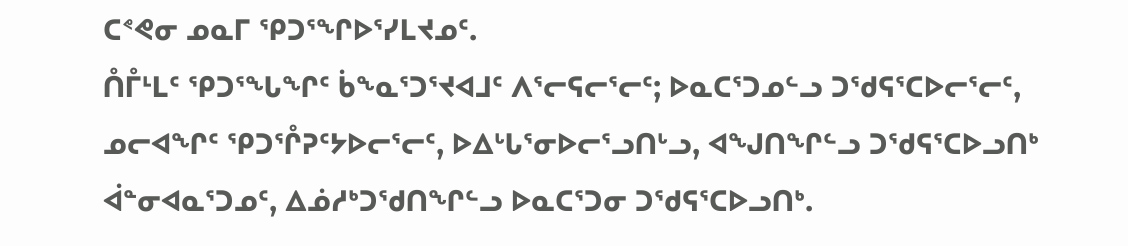ᑕᕝᕙᓂ ᓄᓇᒥ ᕿᑐᕐᖏᐅᕐᓯᒪᔪᓄᑦ.
ᑍᒤᒻᒪᑦ ᕿᑐᕐᖓᖏᑦ ᑳᖕᓇᕐᑐᕐᔪᐊᒧᑦ ᐱᕐᓕᕋᓕᕐᓕᑦ; ᐅᓇᑕᕐᑐᓄᓪᓗ ᑐᖁᕋᕐᑕᐅᓕᕐᓕᑦ, ᓄᓕᐊᖏᑦ ᕿᑐᕐᒊᕈᑦᔭᐅᓕᕐᓕᑦ, ᐅᐃᒡᒐᕐᓂᐅᓕᕐᓗᑎᒡᓗ, ᐊᖑᑎᖏᓪᓗ ᑐᖁᕋᕐᑕᐅᓗᑎᒃ ᐋᓐᓂᐊᓇᕐᑐᓄᑦ, ᐃᓅᓱᒃᑐᖁᑎᖏᓪᓗ ᐅᓇᑕᕐᑐᓂ ᑐᖁᕋᕐᑕᐅᓗᑎᒃ.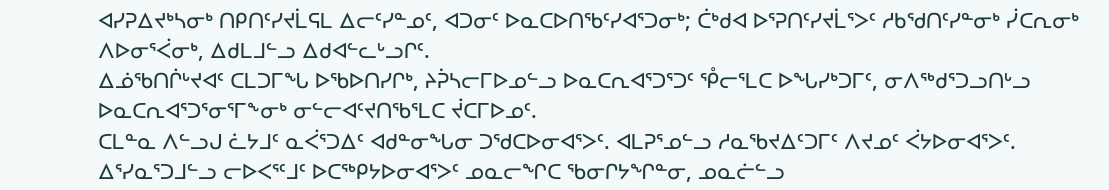ᐊᓯᕈᐃᔪᒃᓴᓂᒃ ᑎᑭᑎᑦᓯᔪᒫᕋᒪ ᐃᓕᑦᓯᓐᓄᑦ, ᐊᑐᓂᑦ ᐅᓇᑕᐅᑎᖃᑦᓯᐊᕐᑐᓂᒃ; ᑖᒃᑯᐊ ᐅᕐᕈᑎᑦᓯᔪᒫᕐᐳᑦ ᓱᑲᖁᑎᑦᓯᓐᓂᒃ ᓰᑕᕆᓂᒃ ᐱᐅᓂᕐᐹᓂᒃ, ᐃᑯᒪᒧᓪᓗ ᐃᑯᐊᓪᓚᒡᓗᒋᑦ.
ᐃᓅᖃᑎᒌᒡᔪᐊᑦ ᑕᒪᑐᒥᖓ ᐅᖃᐅᑎᓯᒋᒃ, ᔨᕉᓴᓕᒥᐅᓄᓪᓗ ᐅᓇᑕᕆᐊᕐᑐᕐᑐᑦ ᕾᓕᕐᒪᑕ ᐅᖓᓯᒃᑐᒥᑦ, ᓂᐱᖅᑯᕐᑐᓗᑎᒡᓗ ᐅᓇᑕᕆᐊᕐᑐᕐᓂᕐᒥᖕᓂᒃ ᓂᓪᓕᐊᑦᔪᑎᖃᕐᒪᑕ ᔫᑕᒥᐅᓄᑦ.
ᑕᒪᓐᓇ ᐱᓪᓗᒍ ᓛᔭᒧᑦ ᓇᐹᕐᑐᐃᑦ ᐊᑯᓐᓂᖓᓂ ᑐᖁᑕᐅᓂᐊᕐᐳᑦ. ᐊᒪᕈᕐᓄᓪᓗ ᓱᓇᖃᔪᐃᑦᑐᒥᑦ ᐱᔪᓄᑦ ᐹᔭᐅᓂᐊᕐᐳᑦ. ᐃᕐᓯᓇᕐᑐᒧᓪᓗ ᓕᐅᐸᕐᑦᒧᑦ ᐅᑕᖅᑭᔭᐅᓂᐊᕐᐳᑦ ᓄᓇᓕᖏᑕ ᖃᓂᒋᔭᖏᓐᓂ, ᓄᓇᓖᓪᓗ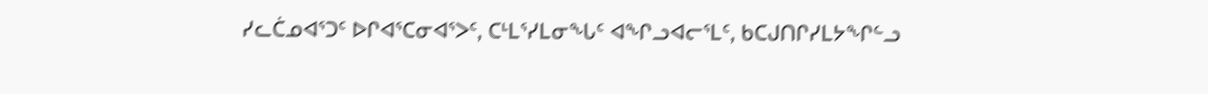ᓯᓚᑖᓄᐊᕐᑐᑦ ᐅᒋᐊᕐᑕᓂᐊᕐᐳᑦ, ᑕᒻᒪᕐᓯᒪᓂᖓᑦ ᐊᖏᓗᐊᓕᕐᒪᑦ, ᑲᑕᒍᑎᒋᓯᒪᔭᖏᓪᓗ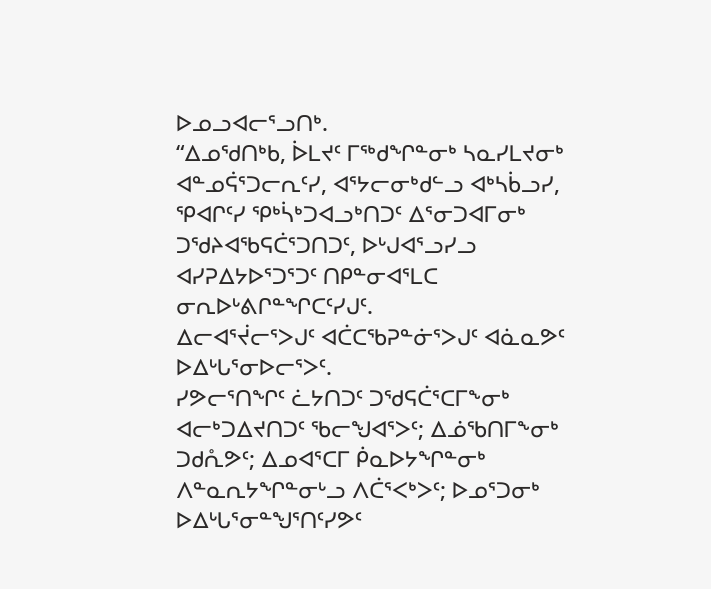ᐅᓄᓗᐊᓕᕐᓗᑎᒃ.
“ᐃᓄᖁᑎᒃᑲ, ᐆᒪᔪᑦ ᒥᖅᑯᖏᓐᓂᒃ ᓴᓇᓯᒪᔪᓂᒃ ᐊᓐᓄᕌᕐᑐᓕᕆᑦᓯ, ᐊᕐᔭᓕᓂᒃᑯᓪᓗ ᐊᒃᓴᑳᓗᓯ, ᕿᐊᒋᑦᓯ ᕿᒃᓵᒃᑐᐊᓗᒃᑎᑐᑦ ᐃᕐᓂᑐᐊᒥᓂᒃ ᑐᖁᔨᐊᖃᕋᑖᕐᑐᑎᑐᑦ, ᐅᒡᒍᐊᕐᓗᓯᓗ ᐊᓯᕈᐃᔭᐅᕐᑐᕐᑐᑦ ᑎᑭᓐᓂᐊᕐᒪᑕ ᓂᕆᐅᒡᕕᒋᓐᖏᑕᑦᓯᒍᑦ.
ᐃᓕᐊᕐᔫᓕᕐᐳᒍᑦ ᐊᑖᑕᖃᕈᓐᓃᕐᐳᒍᑦ ᐊᓈᓇᕗᑦ ᐅᐃᒡᒐᕐᓂᐅᓕᕐᐳᑦ.
ᓯᕗᓕᕐᑎᖏᑦ ᓛᔭᑎᑐᑦ ᑐᖁᕋᑖᕐᑕᒥᖕᓂᒃ ᐊᓕᒃᑐᐃᔪᑎᑐᑦ ᖃᓕᖑᐊᕐᐳᑦ; ᐃᓅᖃᑎᒥᖕᓂᒃ ᑐᑯᕅᕗᑦ; ᐃᓄᐊᕐᑕᒥ ᑮᓇᐅᔭᖏᓐᓂᒃ ᐱᓐᓇᕆᔭᖏᓐᓂᒡᓗ ᐱᑖᕐᐸᒃᐳᑦ; ᐅᓄᕐᑐᓂᒃ ᐅᐃᒡᒐᕐᓂᓐᖑᕐᑎᑦᓯᕗᑦ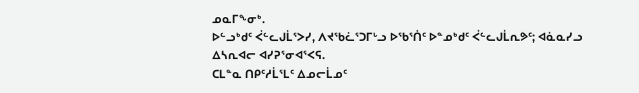ᓄᓇᒥᖕᓂᒃ.
ᐅᓪᓗᒃᑯᑦ ᐹᓪᓚᒍᒫᕐᐳᓯ, ᐱᔪᖃᓛᕐᑐᒥᒡᓗ ᐅᖃᕐᑏᑦ ᐅᓐᓄᒃᑯᑦ ᐹᓪᓚᒍᒫᕆᕗᑦ; ᐊᓈᓇᓯᓗ ᐃᓴᕆᐊᓕ ᐊᓯᕈᕐᓂᐊᕐᐸᕋ.
ᑕᒪᓐᓇ ᑎᑭᑦᓱᒫᕐᒪᑦ ᐃᓄᓕᒫᓄᑦ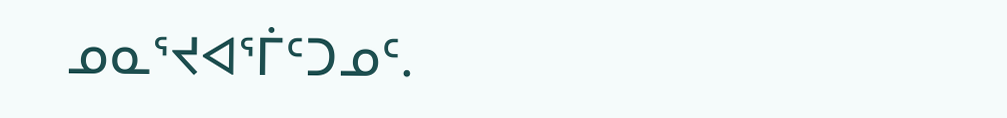ᓄᓇᕐᔪᐊᕐᒦᑦᑐᓄᑦ.